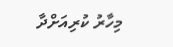މިހާރު ކުރިއަށްދާ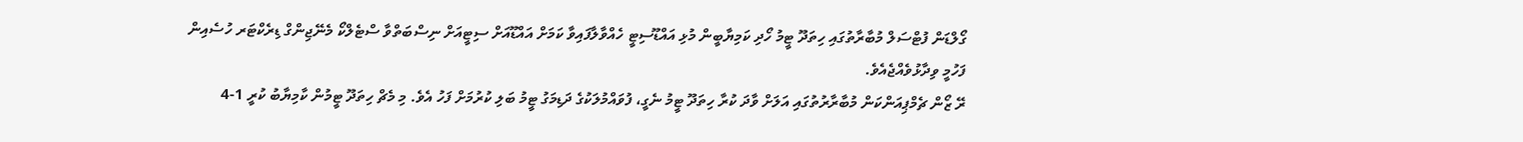ގޯލްޑަން ފުޓްސަލް މުބާރާތުގައި ހިތަދޫ ޓީމު ހޯދި ކަމިޔާބީން މުޅި އައްޑޫސިޓީ ހެއްވާލާފައިވާ ކަމަށް އައްޑޫއަށް ސިޓީއަށް ނިސްބަތްވާ ސްޓެލްކޯ މެނޭޖިންގް ޑިރެކްޓަރ ހުސެއިން ފަހުމީ ވިދާޅުވެއްޖެއެވެ.
ރޭ ޒޯން ޗެމްޕިއަންކަން މުބާރާރުތުގައި އަލަށް ވާދަ ކުރާ ހިތަދޫ ޓީމު ނެގީ، ފުވައްމުލަކުގެ ދަޑިމަގު ޓީމު ބަލި ކުރުމަށް ފަހު އެވެ. މި މެޗް ހިތަދޫ ޓީމުން ކާމިޔާބު ކުރީ 1-4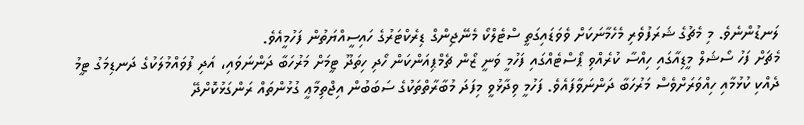ލަނޑުންނެވެ. މި މެޗުގެ ޝަރަފުވެރި މެހެމާނަކަށް ވެވަޑައިގަތީ ސްޓެލްކޯ މެނޭޖިންގް ޑިރެކްޓަރުގެ ހައިސީއްޔަތުން ފަހުމީއެވެ.
މެޗަށް ފަހު ސޯޝަލް މީޑިއާގައި ހިއްސާ ކުރެއްވި ޕޯސްޓެއްގައި ފަހުމީ ވަނީ ޒޯން ޗެމްޕިއަންކަން ހޯދި ހިތަދޫ ޓީމަށް މަރުހަބާ ދަންނަވައި، އަދި ފުވައްމުލަކުގެ ދަނޑިމަގު ޓީމު ދެއްކި ކުޅުމާއި ހިއްވަރަށްވެސް މަރުހަބާ ދަންނަވާފައެވެ. ފަހުމީ ވިދާޅުވީ މިފަދަ މުބާރާތްތަކުގެ ސަބަބުން އިޖްތިމާޢީ ގުޅުންތައް ރަންގަޅުކޮށްދޭ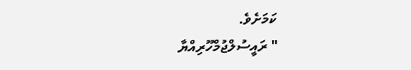ކަމަށެވެ.
" ރައީސުލްޖުމްހޫރިއްޔާ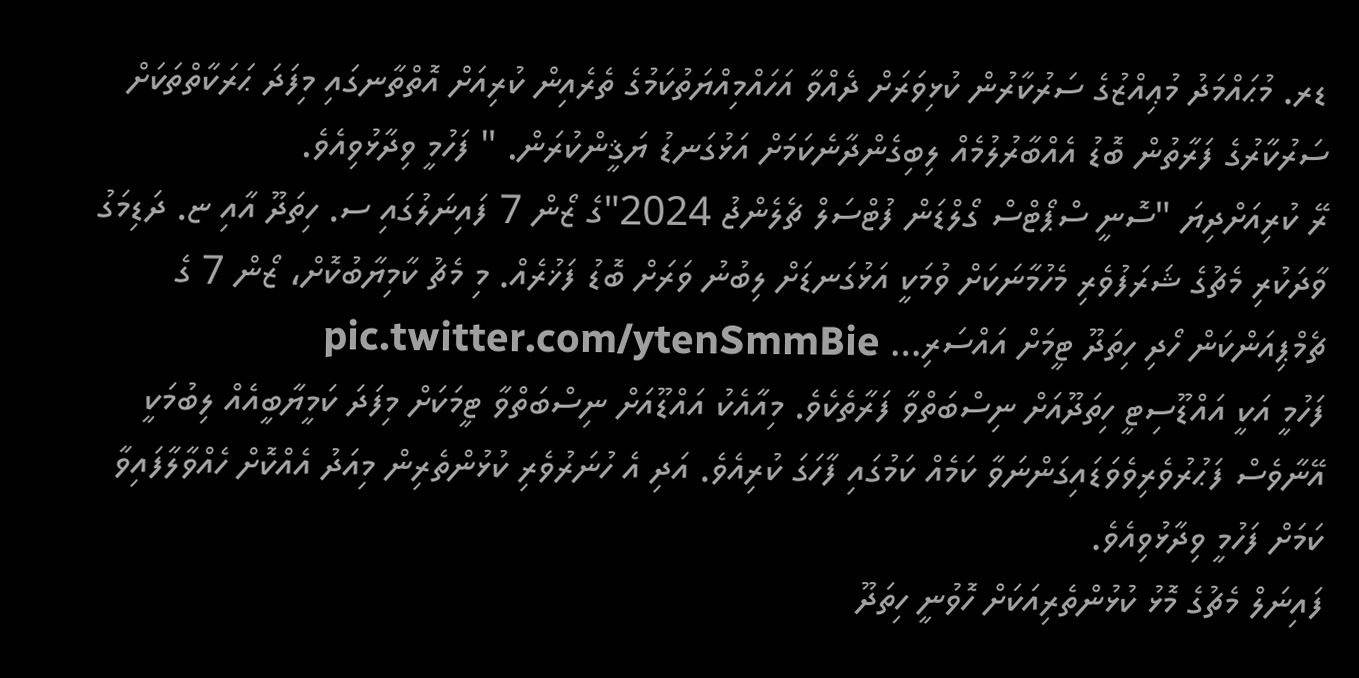ޑރ. މުޙައްމަދު މުޢިއްޒުގެ ސަރުކާރުން ކުޅިވަރަށް ދެއްވާ އަހައްމިއްޔަތުކަމުގެ ތެރެއިން ކުރިއަށް އޮތްތާނގައި މިފަދަ ޙަރަކާތްތަކަށް ސަރުކާރުގެ ފަރާތުން ބޮޑު އެއްބާރުލުމެއް ލިބިގެންދާނެކަމަށް އަޅުގަނޑު ޔަޤީންކުރަން. " ފަހުމީ ވިދާޅުވިއެވެ.
ރޭ ކުރިއަށްދިޔަ "ސޮނީ ސްޕޯޓްސް ގޯލްޑަން ފުޓްސަލް ޗެލެންޖު 2024"ގެ ޒޯން 7 ފައިނަލުގައި ސ. ހިތަދޫ އާއި ޏ. ދަޑިމަގު ވާދަކުރި މެޗުގެ ޝަރަފުވެރި މެހުމާނަކަށް ވުމަކީ އަޅުގަނޑަށް ލިބުނު ވަރަށް ބޮޑު ފަޚުރެއް. މި މެޗު ކާމިޔާބުކޮށް، ޒޯން 7 ގެ ޗެމްޕިއަންކަން ހޯދި ހިތަދޫ ޓީމަށް އައްސަރި… pic.twitter.com/ytenSmmBie
ފަހުމީ އަކީ އައްޑޫސިޓީ ހިތަދޫއަށް ނިސްބަތްވާ ފަރާތެކެވެ. މިއާއެކު އައްޑޫއަށް ނިސްބަތްވާ ޓީމަކަށް މިފަދަ ކަމީޔާބީއެއް ލިބުމަކީ އޭނާވެސް ފަޙުރުވެރިވެވަޑައިގަންނަވާ ކަމެއް ކަމުގައި ފާހަގަ ކުރިއެވެ. އަދި އެ ހުނަރުވެރި ކުޅުންތެރިން މިއަދު އެއްކޮށް ހެއްވާލާފައިވާ ކަމަށް ފަހުމީ ވިދާޅުވިއެވެ.
ފައިނަލް މެޗުގެ މޮޅު ކުޅުންތެރިއަކަށް ހޮވުނީ ހިތަދޫ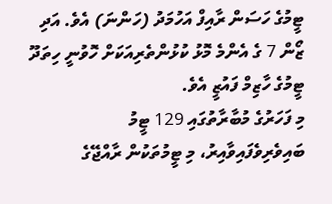ޓީމުގެ ހަސަން ރާއިފް އަހުމަދު (ހަންނަ) އެވެ. އަދި ޒޯން 7 ގެ އެންމެ މޮޅު ކުޅުންތެރިއަކަށް ހޮވުނީ ހިތަދޫ ޓީމުގެ ހާޒިމް ފައުޒީ އެވެ.
މި ފަހަރުގެ މުބާރާތުގައި 129 ޓީމު ބައިވެރިވެފައިވާއިރު، މި ޓީމުތަކުން ރާއްޖޭގެ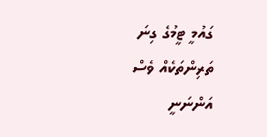ގައުމީ ޓީމުގެ ގިނަ ތަރިންތަކެއް ވެސް އަންނަނީ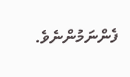ފެންނަމުންނެވެ.